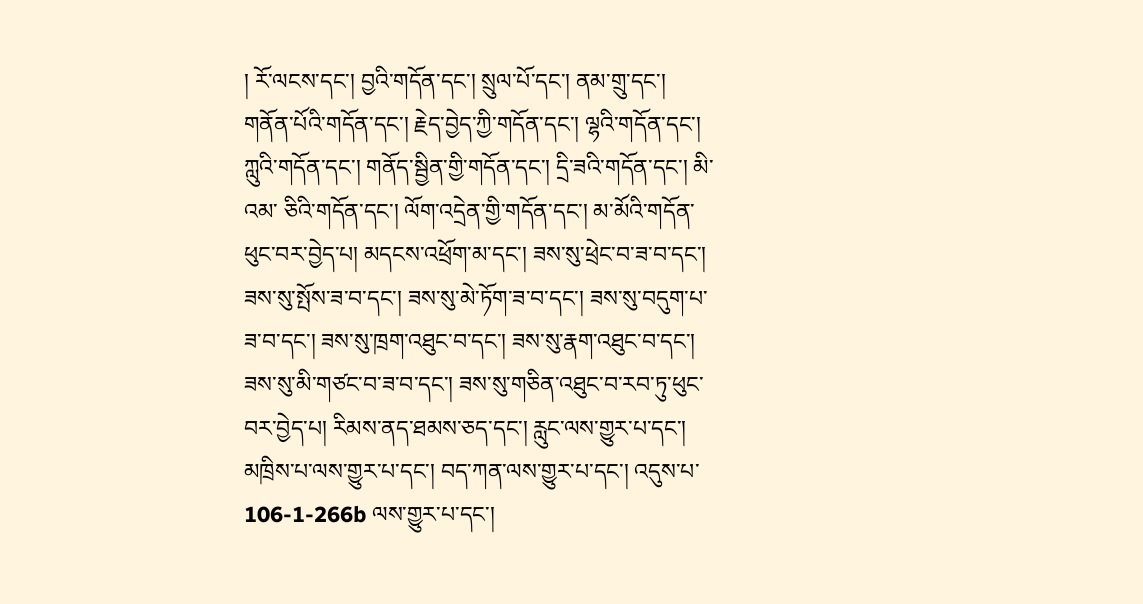། རོ་ལངས་དང་། བྱའི་གདོན་དང་། སྲུལ་པོ་དང་། ནམ་གྲུ་དང་། གནོན་པོའི་གདོན་དང་། རྗེད་བྱེད་ཀྱི་གདོན་དང་། ལྷའི་གདོན་དང་། ཀླུའི་གདོན་དང་། གནོད་སྦྱིན་གྱི་གདོན་དང་། དྲི་ཟའི་གདོན་དང་། མི་འམ་ ཅིའི་གདོན་དང་། ལོག་འདྲེན་གྱི་གདོན་དང་། མ་མོའི་གདོན་ཕུང་བར་བྱེད་པ། མདངས་འཕྲོག་མ་དང་། ཟས་སུ་ཕྲེང་བ་ཟ་བ་དང་། ཟས་སུ་སྤོས་ཟ་བ་དང་། ཟས་སུ་མེ་ཏོག་ཟ་བ་དང་། ཟས་སུ་བདུག་པ་ཟ་བ་དང་། ཟས་སུ་ཁྲག་འཐུང་བ་དང་། ཟས་སུ་རྣག་འཐུང་བ་དང་། ཟས་སུ་མི་གཙང་བ་ཟ་བ་དང་། ཟས་སུ་གཅིན་འཐུང་བ་རབ་ཏུ་ཕུང་བར་བྱེད་པ། རིམས་ནད་ཐམས་ཅད་དང་། རླུང་ལས་གྱུར་པ་དང་། མཁྲིས་པ་ལས་གྱུར་པ་དང་། བད་ཀན་ལས་གྱུར་པ་དང་། འདུས་པ་ 106-1-266b ལས་གྱུར་པ་དང་།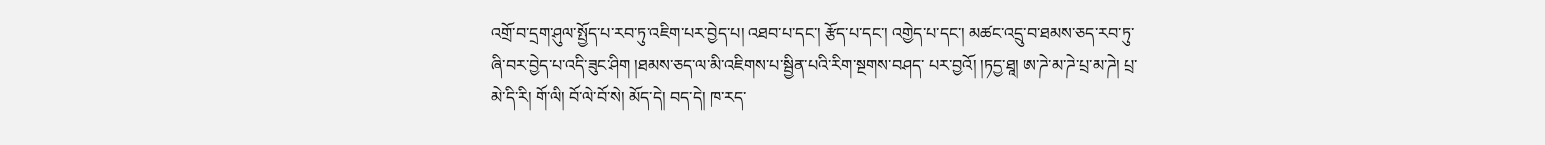འགྲོ་བ་དྲག་ཤུལ་སྤྱོད་པ་རབ་ཏུ་འཇིག་པར་བྱེད་པ། འཐབ་པ་དང་། རྩོད་པ་དང་། འགྱེད་པ་དང་། མཚང་འདྲུ་བ་ཐམས་ཅད་རབ་ཏུ་ཞི་བར་བྱེད་པ་འདི་ཟུང་ཤིག །ཐམས་ཅད་ལ་མི་འཇིགས་པ་སྦྱིན་པའི་རིག་སྔགས་བཤད་ པར་བྱའོ། །ཏདྱ་ཐཱ། ཨ་ཌེ་མ་ཌེ་པྲ་མ་ཌེ། པྲ་མེ་དི་རི། གོ་ལི། བོ་ལེ་བོ་སེ། མོད་དེ། བད་དེ། ཁ་རད་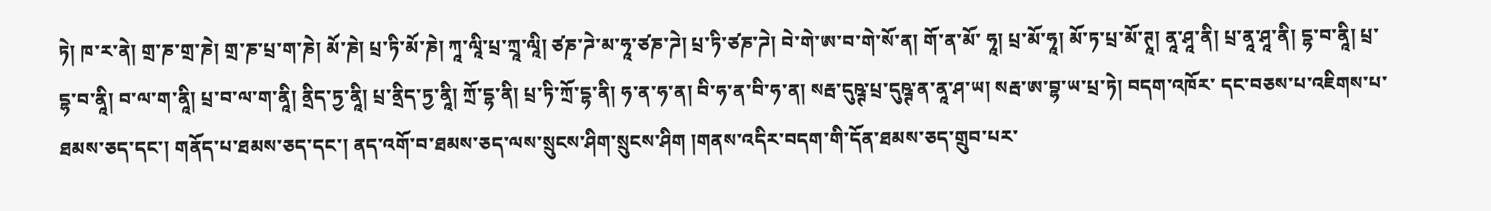ཏེ། ཁ་ར་ནེ། གྲ་ཎ་གྲ་ཎེ། གྲ་ཎ་པྲ་ག་ཎེ། མོ་ཎེ། པྲ་ཏི་མོ་ཎེ། ཀཱ་ལཱི་པྲ་ཀྲཱ་ལཱི། ཙཎ་ཌེ་མ་ཧཱ་ཙཎ་ཌེ། པྲ་ཏི་ཙཎ་ཌེ། བེ་གེ་ཨ་བ་གེ་སོ་ན། གོ་ན་མོ་ ཧཱ། པྲ་མོ་ཧཱ། མོ་ཏ་པྲ་མོ་ཊཱ། ནཱ་ཤཱ་ནི། པྲ་ནཱ་ཤཱ་ནི། དྷ་བ་ནཱི། པྲ་དྷ་བ་ནཱི། བ་ལ་ག་ནཱི། པྲ་བ་ལ་ག་ནཱི། ནྲིད་ཏྱ་ནཱི། པྲ་ནྲིད་ཏྱ་ནཱི། ཀྲོ་དྷ་ནི། པྲ་ཏི་ཀྲོ་དྷ་ནི། ཧ་ན་ཧ་ན། བི་ཧ་ན་བི་ཧ་ན། སརྦ་དུཥྚ་པྲ་དུཥྚ་ན་ནཱ་ཤ་ཡ། སརྦ་ཨ་བྷ་ཡ་པྲ་ཏེ། བདག་འཁོར་ དང་བཅས་པ་འཇིགས་པ་ཐམས་ཅད་དང་། གནོད་པ་ཐམས་ཅད་དང་། ནད་འགོ་བ་ཐམས་ཅད་ལས་སྲུངས་ཤིག་སྲུངས་ཤིག །གནས་འདིར་བདག་གི་དོན་ཐམས་ཅད་གྲུབ་པར་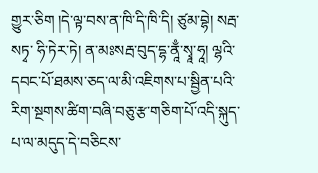གྱུར་ཅིག །དེ་ལྟ་བས་ན་ཁི་དི་ཁི་དི། ཙུམ་བྷེ། སརྦ་སཏྭ་ ཧི་ཏེར་ཏེ། ན་མཿསརྦ་བུད་དྷ་ནཱྃ་སྭཱ་ཧཱ། ལྷའི་དབང་པོ་ཐམས་ཅད་ལ་མི་འཇིགས་པ་སྦྱིན་པའི་རིག་སྔགས་ཚིག་བཞི་བཅུ་རྩ་གཅིག་པོ་འདི་སྐུད་པ་ལ་མདུད་དེ་བཅིངས་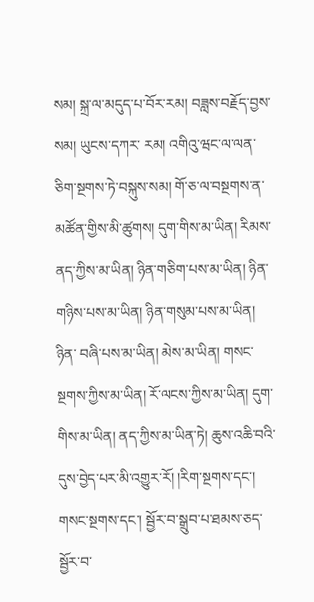སམ། སྐྲ་ལ་མདུད་པ་བོར་རམ། བཟླས་བརྗོད་བྱས་སམ། ཡུངས་དཀར་ རམ། འགིའུ་ཝང་ལ་ལན་ཅིག་སྔགས་ཏེ་བསྐུས་སམ། གོ་ཅ་ལ་བསྔགས་ན་མཚོན་གྱིས་མི་ཚུགས། དུག་གིས་མ་ཡིན། རིམས་ནད་ཀྱིས་མ་ཡིན། ཉིན་གཅིག་པས་མ་ཡིན། ཉིན་གཉིས་པས་མ་ཡིན། ཉིན་གསུམ་པས་མ་ཡིན། ཉིན་ བཞི་པས་མ་ཡིན། མེས་མ་ཡིན། གསང་སྔགས་ཀྱིས་མ་ཡིན། རོ་ལངས་ཀྱིས་མ་ཡིན། དུག་གིས་མ་ཡིན། ནད་ཀྱིས་མ་ཡིན་ཏེ། ཆུས་འཆི་བའི་དུས་བྱེད་པར་མི་འགྱུར་རོ། །རིག་སྔགས་དང་། གསང་སྔགས་དང་། སྦྱོར་བ་སྒྲུབ་པ་ཐམས་ཅད་ སྦྱོར་བ་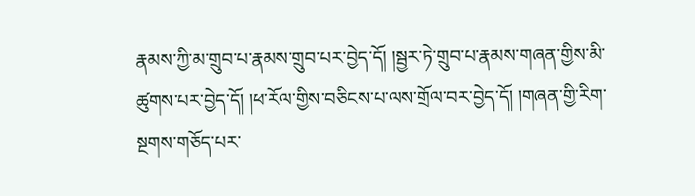རྣམས་ཀྱི་མ་གྲུབ་པ་རྣམས་གྲུབ་པར་བྱེད་དོ། །སྦྱར་ཏེ་གྲུབ་པ་རྣམས་གཞན་གྱིས་མི་ཚུགས་པར་བྱེད་དོ། །ཕ་རོལ་གྱིས་བཅིངས་པ་ལས་གྲོལ་བར་བྱེད་དོ། །གཞན་གྱི་རིག་སྔགས་གཅོད་པར་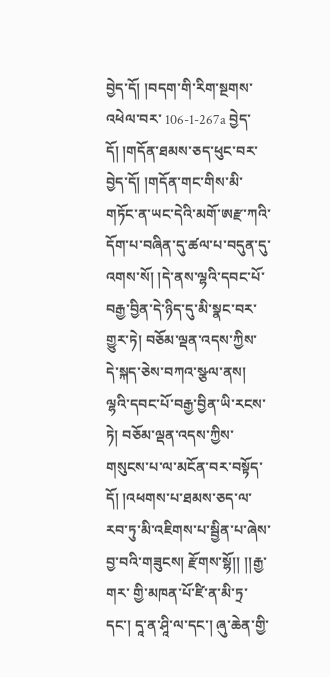བྱེད་དོ། །བདག་གི་རིག་སྔགས་འཕེལ་བར་ 106-1-267a བྱེད་དོ། །གདོན་ཐམས་ཅད་ཕུང་བར་བྱེད་དོ། །གདོན་གང་གིས་མི་གཏོང་ན་ཡང་དེའི་མགོ་ཨརྫ་ཀའི་དོག་པ་བཞིན་དུ་ཚལ་པ་བདུན་དུ་འགས་སོ། །དེ་ནས་ལྷའི་དབང་པོ་བརྒྱ་བྱིན་དེ་ཉིད་དུ་མི་སྣང་བར་གྱུར་ཏེ། བཅོམ་ལྡན་འདས་ཀྱིས་ དེ་སྐད་ཅེས་བཀའ་སྩལ་ནས། ལྷའི་དབང་པོ་བརྒྱ་བྱིན་ཡི་རངས་ཏེ། བཅོམ་ལྡན་འདས་ཀྱིས་གསུངས་པ་ལ་མངོན་བར་བསྟོད་དོ། །འཕགས་པ་ཐམས་ཅད་ལ་རབ་ཏུ་མི་འཇིགས་པ་སྦྱིན་པ་ཞེས་བྱ་བའི་གཟུངས། རྫོགས་སྷོ།། །།རྒྱ་གར་ གྱི་མཁན་པོ་ཛི་ན་མི་ཏྲ་དང་། དཱ་ན་ཤཱི་ལ་དང་། ཞུ་ཆེན་གྱི་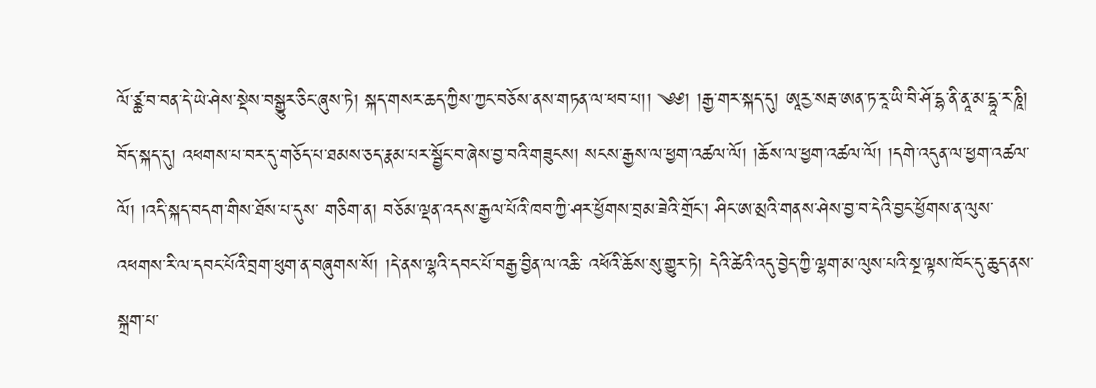ལོ་ཙྪ་བ་བན་དེ་ཡེ་ཤེས་སྡེས་བསྒྱུར་ཅིང་ཞུས་ཏེ། སྐད་གསར་ཆད་ཀྱིས་ཀྱང་བཅོས་ནས་གཏན་ལ་ཕབ་པ།། ༄༅། །རྒྱ་གར་སྐད་དུ། ཨཱརྱ་སརྦ་ཨན་ཏ་རཱ་ཡི་བི་ཤོ་དྷ་ནི་ནཱ་མ་དྷཱ་ར་ཎཱི། བོད་སྐད་དུ། འཕགས་པ་བར་དུ་གཅོད་པ་ཐམས་ཅད་རྣམ་པར་སྦྱོང་བ་ཞེས་བྱ་བའི་གཟུངས། སངས་རྒྱས་ལ་ཕྱག་འཚལ་ལོ། །ཆོས་ལ་ཕྱག་འཚལ་ལོ། །དགེ་འདུན་ལ་ཕྱག་འཚལ་ལོ། །འདི་སྐད་བདག་གིས་ཐོས་པ་དུས་ གཅིག་ན། བཅོམ་ལྡན་འདས་རྒྱལ་པོའི་ཁབ་ཀྱི་ཤར་ཕྱོགས་བྲམ་ཟེའི་གྲོང་། ཤིང་ཨ་མྲའི་གནས་ཤེས་བྱ་བ་དེའི་བྱང་ཕྱོགས་ན་ལུས་འཕགས་རི་ལ་དབང་པོའི་བྲག་ཕུག་ན་བཞུགས་སོ། །དེ་ནས་ལྷའི་དབང་པོ་བརྒྱ་བྱིན་ལ་འཆི་ འཕོའི་ཆོས་སུ་གྱུར་ཏེ། དེའི་ཚེའི་འདུ་བྱེད་ཀྱི་ལྷག་མ་ལུས་པའི་སྔ་ལྟས་ཁོང་དུ་ཆུད་ནས་སྐྲག་པ་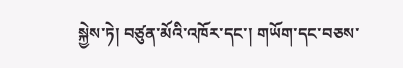སྐྱེས་ཏེ། བཙུན་མོའི་འཁོར་དང་། གཡོག་དང་བཅས་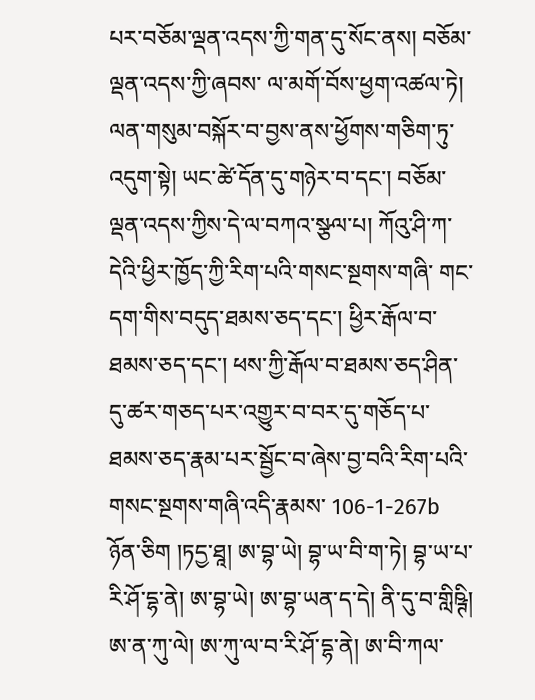པར་བཅོམ་ལྡན་འདས་ཀྱི་གན་དུ་སོང་ནས། བཅོམ་ལྡན་འདས་ཀྱི་ཞབས་ ལ་མགོ་བོས་ཕྱག་འཚལ་ཏེ། ལན་གསུམ་བསྐོར་བ་བྱས་ནས་ཕྱོགས་གཅིག་ཏུ་འདུག་སྟེ། ཡང་ཚེ་དོན་དུ་གཉེར་བ་དང་། བཅོམ་ལྡན་འདས་ཀྱིས་དེ་ལ་བཀའ་སྩལ་པ། ཀོའུ་ཤི་ཀ་དེའི་ཕྱིར་ཁྱོད་ཀྱི་རིག་པའི་གསང་སྔགས་གཞི་ གང་དག་གིས་བདུད་ཐམས་ཅད་དང་། ཕྱིར་རྒོལ་བ་ཐམས་ཅད་དང་། ཕས་ཀྱི་རྒོལ་བ་ཐམས་ཅད་ཤིན་དུ་ཚར་གཅད་པར་འགྱུར་བ་བར་དུ་གཅོད་པ་ཐམས་ཅད་རྣམ་པར་སྦྱོང་བ་ཞེས་བྱ་བའི་རིག་པའི་གསང་སྔགས་གཞི་འདི་རྣམས་ 106-1-267b ཉོན་ཅིག །ཏདྱ་ཐཱ། ཨ་བྷ་ཡེ། བྷ་ཡ་བི་ག་ཏེ། བྷ་ཡ་པ་རི་ཤོ་དྷ་ནེ། ཨ་བྷ་ཡེ། ཨ་བྷ་ཡན་ད་དེ། ནི་དུ་བ་གླིཥྚི། ཨ་ན་ཀུ་ལེ། ཨ་ཀུ་ལ་བ་རི་ཤོ་དྷ་ནེ། ཨ་བི་ཀལ་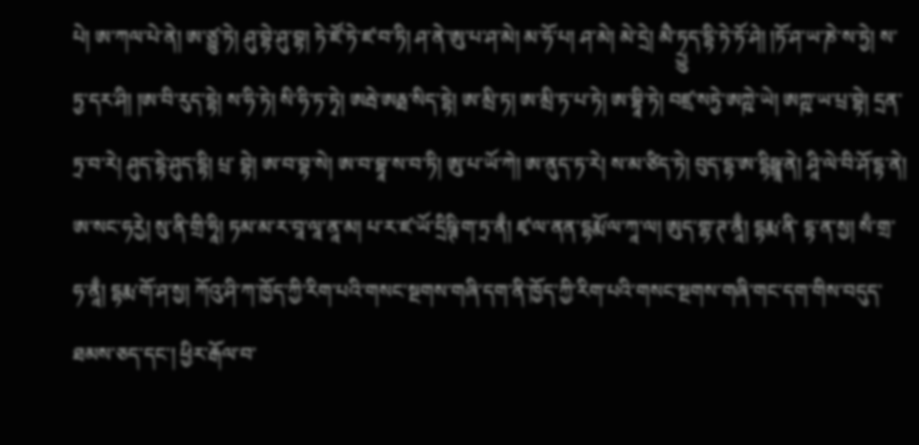པེ། ཨ་ཀལ་པེ་ནེ། ཨ་ཙྱུ་ཏེ། ཤུ་བྷེ་ཤུ་བྷ། ཏེ་ཛོ་ཏེ་ཛ་བ་ཏི། ཤ་ནེ་ཨུ་པ་ཤ་མེ། མ་ཧོ་པ། ཤ་མེ། མེ་དྲེ། མཻ་ཏྲྱུད་དྷི་ཏེ་ཏོ་ཤེ། །ཏོ་ཤ་ཡ་ཎེ་ས་ཏྱེ། ས་ཏྱ་དར་ཤི། །ཨ་བི་རུད་དྷེ། ས་ཧི་ཏེ། སི་ཧི་ཏ་ཏྭེ། ཨརྦེ་ཨརྠ་སིད་དྷེ། ཨ་མྲི་ཏ། ཨ་མྲི་ཏ་པ་ཏེ། ཨ་བྷཱི་ཏེ། བཛྲ་སཏྱེ་ཨཀྵེ་ཡེ། ཨཀྵ་ཡ་པྲ་བྷེ། དྲན་ཏྲ་བ་རེ། ཤུད་དྷེ་ཤུད་དྷི། པྲ་ བྷེ། ཨ་བ་བྷ་སེ། ཨ་བ་བྷཱ་ས་བ་ཏི། ཨུ་པ་ཡོ་ཀེ། ཨ་ནུད་ཏ་རེ། ས་མ་ཙིད་ཏེ། བུད་དྷ་ཨ་དྷིཥྛཱ་ནེ། ཤཱི་ལེ་བི་ཤོ་དྷ་ནེ། ཨ་སང་ཧརྱེ། སུ་ནི་གྲི་ཧཱི། ཏམ་མ་ར་བཱ་ལཱ་ནཱ་མ། པ་ར་ཛ་ཡོ་དྲིཥྚི་ག་ཏྲ་ནྃ། ཛྭ་ལ་ནན་དྷརྨོ་ལ་ཀཱ་ལ། ཨུད་གྷ་ཊ་ནཱྃ། དྷརྨ་ནི་ དྷ་ན་སྱ། སྃ་གྲ་ཧ་ནཱྃ། དྷརྨ་གོ་ཤ་སྱ། ཀོའུ་ཤི་ཀ་ཁྱོད་ཀྱི་རིག་པའི་གསང་སྔགས་གཞི་དག་ནི་ཁྱོད་ཀྱི་རིག་པའི་གསང་སྔགས་གཞི་གང་དག་གིས་བདུད་ཐམས་ཅད་དང་། ཕྱིར་རྒོལ་བ་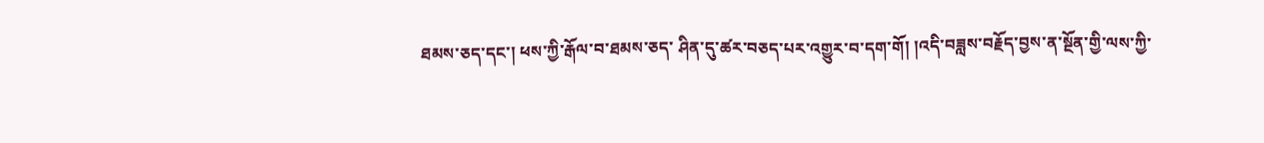ཐམས་ཅད་དང་། ཕས་ཀྱི་རྒོལ་བ་ཐམས་ཅད་ ཤིན་དུ་ཚར་བཅད་པར་འགྱུར་བ་དག་གོ། །འདི་བཟླས་བརྗོད་བྱས་ན་སྔོན་གྱི་ལས་ཀྱི་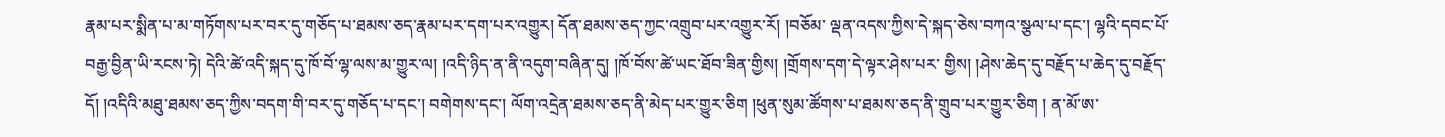རྣམ་པར་སྨིན་པ་མ་གཏོགས་པར་བར་དུ་གཅོད་པ་ཐམས་ཅད་རྣམ་པར་དག་པར་འགྱུར། དོན་ཐམས་ཅད་ཀྱང་འགྲུབ་པར་འགྱུར་རོ། །བཅོམ་ ལྡན་འདས་ཀྱིས་དེ་སྐད་ཅེས་བཀའ་སྩལ་པ་དང་། ལྷའི་དབང་པོ་བརྒྱ་བྱིན་ཡི་རངས་ཏེ། དེའི་ཚེ་འདི་སྐད་དུ་ཁོ་བོ་ལྷ་ལས་མ་གྱུར་ལ། །འདི་ཉིད་ན་ནི་འདུག་བཞིན་དུ། །ཁོ་བོས་ཚེ་ཡང་ཐོབ་ཟིན་གྱིས། །གྲོགས་དག་དེ་ལྟར་ཤེས་པར་ གྱིས། །ཤེས་ཆེད་དུ་བརྗོད་པ་ཆེད་དུ་བརྗོད་དོ། །འདིའི་མཐུ་ཐམས་ཅད་ཀྱིས་བདག་གི་བར་དུ་གཅོད་པ་དང་། བགེགས་དང་། ལོག་འདྲེན་ཐམས་ཅད་ནི་མེད་པར་གྱུར་ཅིག །ཕུན་སུམ་ཚོགས་པ་ཐམས་ཅད་ནི་གྲུབ་པར་གྱུར་ཅིག ། ན་མོ་ཨ་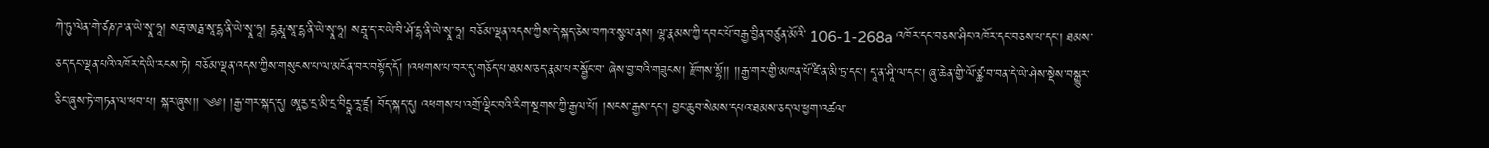ཀེ་ཏུ་ལེན་གེ་ཙཎ་ཌ་ན་ཡེ་སྭཱ་ཧཱ། སརྦ་ཨརྠ་སཱ་དྷ་ནི་ཡེ་སྭཱ་ཧཱ། དྷརྨཱ་སཱ་དྷ་ནི་ཡེ་སྭཱ་ཧཱ། སརྦཱ་ད་ར་ཡེ་བི་ཤོ་དྷ་ནི་ཡེ་སྭཱ་ཧཱ། བཅོམ་ལྡན་འདས་ཀྱིས་དེ་སྐད་ཅེས་བཀའ་སྩལ་ནས། ལྷ་རྣམས་ཀྱི་དབང་པོ་བརྒྱ་བྱིན་བཙུན་མོའི་ 106-1-268a འཁོར་དང་བཅས་ཤིང་འཁོར་དང་བཅས་པ་དང་། ཐམས་ཅད་དང་ལྡན་པའི་འཁོར་དེ་ཡི་རངས་ཏེ། བཅོམ་ལྡན་འདས་ཀྱིས་གསུངས་པ་ལ་མངོན་བར་བསྟོད་དོ། །འཕགས་པ་བར་དུ་གཅོད་པ་ཐམས་ཅད་རྣམ་པར་སྦྱོང་བ་ ཞེས་བྱ་བའི་གཟུངས། རྫོགས་སྷོ།། །།རྒྱ་གར་གྱི་མཁན་པོ་ཛི་ན་མི་ཏྲ་དང་། དཱ་ན་ཤཱི་ལ་དང་། ཞུ་ཆེན་གྱི་ལོ་ཙྪ་བ་བན་དེ་ཡེ་ཤེས་སྡེས་བསྒྱུར་ཅིང་ཞུས་ཏེ་གཏན་ལ་ཕབ་པ། སྐར་ཞུས།། ༄༅། །རྒྱ་གར་སྐད་དུ། ཨཱརྱ་དྲ་མི་དྲ་བིདྱཱ་རཱ་ཛཱ། བོད་སྐད་དུ། འཕགས་པ་འགྲོ་ལྡིང་བའི་རིག་སྔགས་ཀྱི་རྒྱལ་པོ། །སངས་རྒྱས་དང་། བྱང་ཆུབ་སེམས་དཔའ་ཐམས་ཅད་ལ་ཕྱག་འཚལ་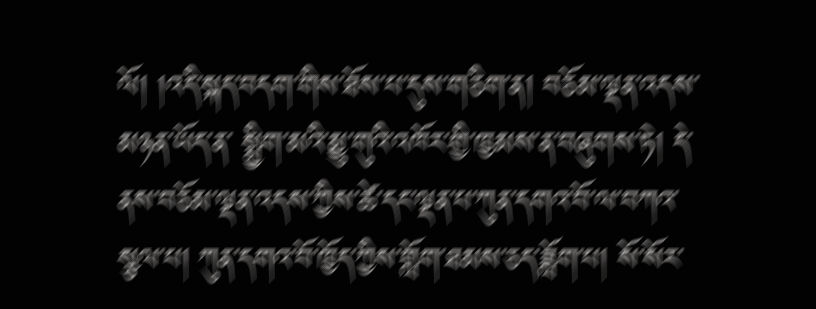ལོ། །འདི་སྐད་བདག་གིས་ཐོས་པ་དུས་གཅིག་ན། བཅོམ་ལྡན་འདས་མཉན་ཡོད་ན་ སྨྱིག་མའི་མྱུ་གུའི་འཁོར་གྱི་ཁྱམས་ན་བཞུགས་ཏེ། དེ་ནས་བཅོམ་ལྡན་འདས་ཀྱིས་ཚེ་དང་ལྡན་པ་ཀུན་དགའ་བོ་ལ་བཀའ་སྩལ་པ། ཀུན་དགའ་བོ་ཁྱོད་ཀྱིས་གློག་ཐམས་ཅད་ཟློག་པ། སོ་སོར་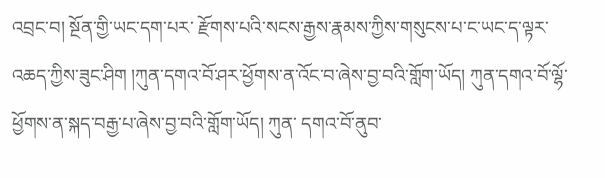འབྲང་བ། སྔོན་གྱི་ཡང་དག་པར་ རྫོགས་པའི་སངས་རྒྱས་རྣམས་ཀྱིས་གསུངས་པ་ང་ཡང་ད་ལྟར་འཆད་ཀྱིས་ཟུང་ཤིག །ཀུན་དགའ་བོ་ཤར་ཕྱོགས་ན་འོང་བ་ཞེས་བྱ་བའི་གློག་ཡོད། ཀུན་དགའ་བོ་ལྷོ་ཕྱོགས་ན་སྐད་བརྒྱ་པ་ཞེས་བྱ་བའི་གློག་ཡོད། ཀུན་ དགའ་བོ་ནུབ་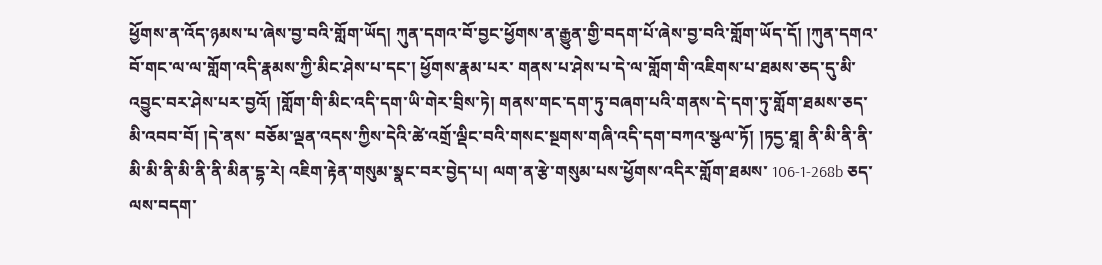ཕྱོགས་ན་འོད་ཉམས་པ་ཞེས་བྱ་བའི་གློག་ཡོད། ཀུན་དགའ་བོ་བྱང་ཕྱོགས་ན་རྒྱུན་གྱི་བདག་པོ་ཞེས་བྱ་བའི་གློག་ཡོད་དོ། །ཀུན་དགའ་བོ་གང་ལ་ལ་གློག་འདི་རྣམས་ཀྱི་མིང་ཤེས་པ་དང་། ཕྱོགས་རྣམ་པར་ གནས་པ་ཤེས་པ་དེ་ལ་གློག་གི་འཇིགས་པ་ཐམས་ཅད་དུ་མི་འབྱུང་བར་ཤེས་པར་བྱའོ། །གློག་གི་མིང་འདི་དག་ཡི་གེར་བྲིས་ཏེ། གནས་གང་དག་ཏུ་བཞག་པའི་གནས་དེ་དག་ཏུ་གློག་ཐམས་ཅད་མི་འབབ་བོ། །དེ་ནས་ བཅོམ་ལྡན་འདས་ཀྱིས་དེའི་ཚེ་འགྲོ་ལྡིང་བའི་གསང་སྔགས་གཞི་འདི་དག་བཀའ་སྩལ་ཏོ། །ཏདྱ་ཐཱ། ནི་མི་ནི་ནི་མི་མི་ནི་མི་ནི་ནི་མིན་དྷ་རེ། འཇིག་རྟེན་གསུམ་སྣང་བར་བྱེད་པ། ལག་ན་རྩེ་གསུམ་པས་ཕྱོགས་འདིར་གློག་ཐམས་ 106-1-268b ཅད་ལས་བདག་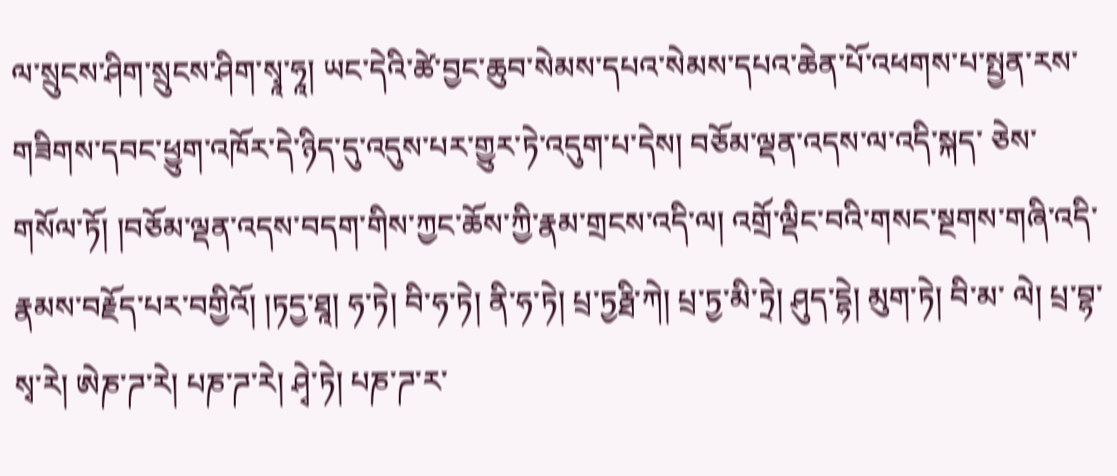ལ་སྲུངས་ཤིག་སྲུངས་ཤིག་སྭཱ་ཧཱ། ཡང་དེའི་ཚེ་བྱང་ཆུབ་སེམས་དཔའ་སེམས་དཔའ་ཆེན་པོ་འཕགས་པ་སྤྱན་རས་གཟིགས་དབང་ཕྱུག་འཁོར་དེ་ཉིད་དུ་འདུས་པར་གྱུར་ཏེ་འདུག་པ་དེས། བཅོམ་ལྡན་འདས་ལ་འདི་སྐད་ ཅེས་གསོལ་ཏོ། །བཅོམ་ལྡན་འདས་བདག་གིས་ཀྱང་ཆོས་ཀྱི་རྣམ་གྲངས་འདི་ལ། འགྲོ་ལྡིང་བའི་གསང་སྔགས་གཞི་འདི་རྣམས་བརྗོད་པར་བགྱིའོ། །ཏདྱ་ཐཱ། ཧ་ཏེ། བི་ཧ་ཏེ། ནི་ཧ་ཏེ། པྲ་ཏྱརྠི་ཀེ། པྲ་ཏྱ་མི་ཏྲེ། ཤུད་དྷེ། མུག་ཏེ། བི་མ་ ལེ། པྲ་བྷ་སྭ་རེ། ཨེཎ་ཌ་རེ། པཎ་ཌ་རེ། ཤྭེ་ཏེ། པཎ་ཌ་ར་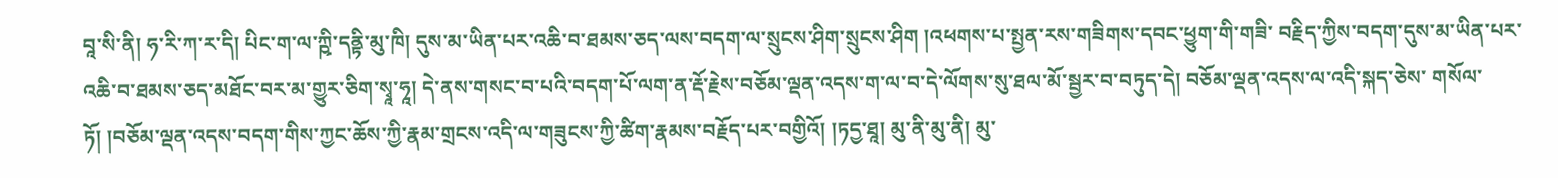བཱ་སི་ནི། ཧ་རི་ཀ་ར་དི། པིང་ག་ལ་ཀྵི་དནྟི་མུ་ཁི། དུས་མ་ཡིན་པར་འཆི་བ་ཐམས་ཅད་ལས་བདག་ལ་སྲུངས་ཤིག་སྲུངས་ཤིག །འཕགས་པ་སྤྱན་རས་གཟིགས་དབང་ཕྱུག་གི་གཟི་ བརྗིད་ཀྱིས་བདག་དུས་མ་ཡིན་པར་འཆི་བ་ཐམས་ཅད་མཐོང་བར་མ་གྱུར་ཅིག་སྭཱ་ཧཱ། དེ་ནས་གསང་བ་པའི་བདག་པོ་ལག་ན་རྡོ་རྗེས་བཅོམ་ལྡན་འདས་ག་ལ་བ་དེ་ལོགས་སུ་ཐལ་མོ་སྦྱར་བ་བཏུད་དེ། བཅོམ་ལྡན་འདས་ལ་འདི་སྐད་ཅེས་ གསོལ་ཏོ། །བཅོམ་ལྡན་འདས་བདག་གིས་ཀྱང་ཆོས་ཀྱི་རྣམ་གྲངས་འདི་ལ་གཟུངས་ཀྱི་ཚིག་རྣམས་བརྗོད་པར་བགྱིའོ། །ཏདྱ་ཐཱ། མུ་ནི་མུ་ནི། མུ་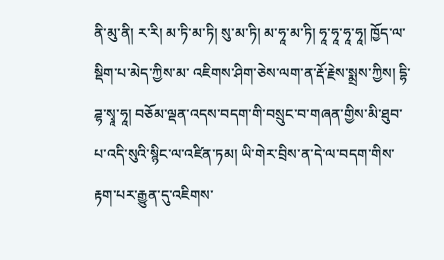ནི་མུ་ནི། ར་རི། མ་ཏི་མ་ཏི། སུ་མ་ཏི། མ་ཧཱ་མ་ཏི། ཧཱ་ཧཱ་ཧཱ་ཧཱ། ཁྱོད་ལ་སྡིག་པ་མེད་ཀྱིས་མ་ འཇིགས་ཤིག་ཅེས་ལག་ན་རྡོ་རྗེས་སྨྲས་ཀྱིས། དྷི་ཌྷ་སྭཱ་ཧཱ། བཅོམ་ལྡན་འདས་བདག་གི་བསྲུང་བ་གཞན་གྱིས་མི་ཐུབ་པ་འདི་སུའི་སྙིང་ལ་འཛིན་ཏམ། ཡི་གེར་བྲིས་ན་དེ་ལ་བདག་གིས་རྟག་པར་རྒྱུན་དུ་འཇིགས་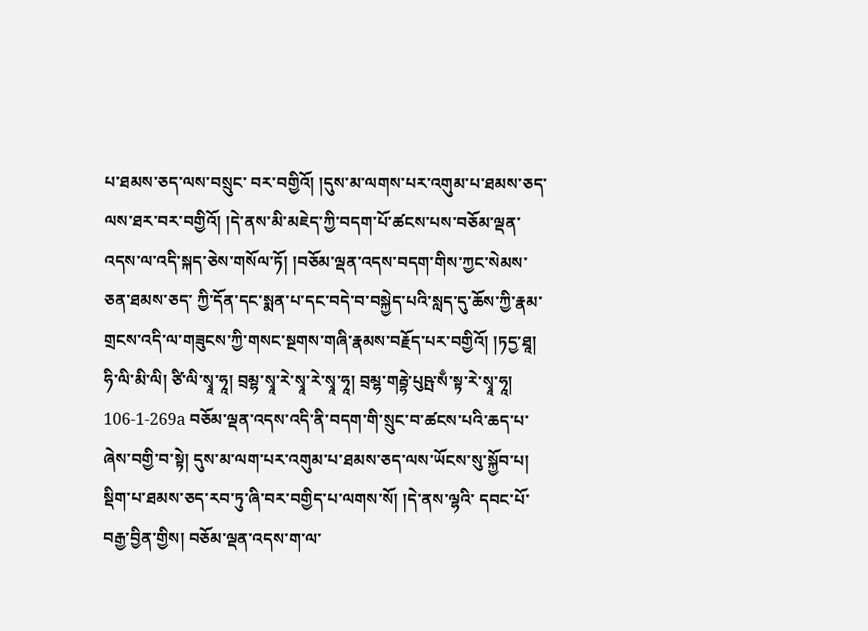པ་ཐམས་ཅད་ལས་བསྲུང་ བར་བགྱིའོ། །དུས་མ་ལགས་པར་འགུམ་པ་ཐམས་ཅད་ལས་ཐར་བར་བགྱིའོ། །དེ་ནས་མི་མཇེད་ཀྱི་བདག་པོ་ཚངས་པས་བཅོམ་ལྡན་འདས་ལ་འདི་སྐད་ཅེས་གསོལ་ཏོ། །བཅོམ་ལྡན་འདས་བདག་གིས་ཀྱང་སེམས་ཅན་ཐམས་ཅད་ ཀྱི་དོན་དང་སྨན་པ་དང་བདེ་བ་བསྐྱེད་པའི་སླད་དུ་ཆོས་ཀྱི་རྣམ་གྲངས་འདི་ལ་གཟུངས་ཀྱི་གསང་སྔགས་གཞི་རྣམས་བརྗོད་པར་བགྱིའོ། །ཏདྱ་ཐཱ། ཧི་ལི་མི་ལི། ཙི་ལི་སྭཱ་ཧཱ། བྲམྷ་སྭཱ་རེ་སྭཱ་རེ་སྭཱ་ཧཱ། བྲམྷ་གརྦྷེ་པུཥྤ་སྃ་སྟ་རེ་སྭཱ་ཧཱ། 106-1-269a བཅོམ་ལྡན་འདས་འདི་ནི་བདག་གི་སྲུང་བ་ཚངས་པའི་ཆད་པ་ཞེས་བགྱི་བ་སྟེ། དུས་མ་ལག་པར་འགུམ་པ་ཐམས་ཅད་ལས་ཡོངས་སུ་སྐྱོབ་པ། སྡིག་པ་ཐམས་ཅད་རབ་ཏུ་ཞི་བར་བགྱིད་པ་ལགས་སོ། །དེ་ནས་ལྷའི་ དབང་པོ་བརྒྱ་བྱིན་གྱིས། བཅོམ་ལྡན་འདས་ག་ལ་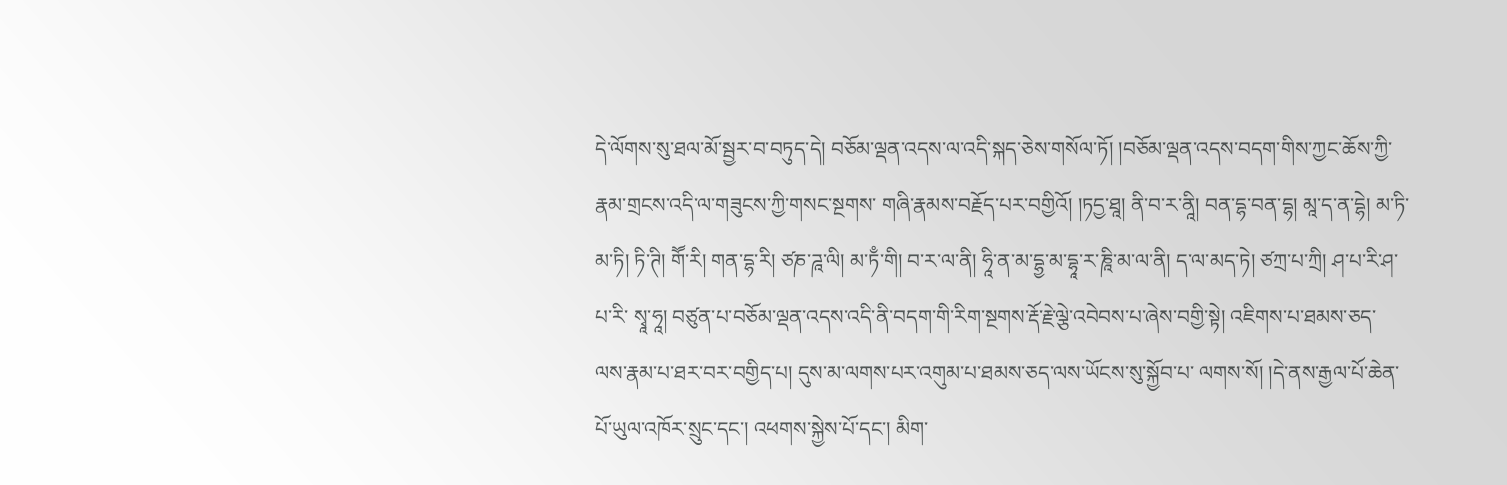དེ་ལོགས་སུ་ཐལ་མོ་སྦྱར་བ་བཏུད་དེ། བཅོམ་ལྡན་འདས་ལ་འདི་སྐད་ཅེས་གསོལ་ཏོ། །བཅོམ་ལྡན་འདས་བདག་གིས་ཀྱང་ཆོས་ཀྱི་རྣམ་གྲངས་འདི་ལ་གཟུངས་ཀྱི་གསང་སྔགས་ གཞི་རྣམས་བརྗོད་པར་བགྱིའོ། །ཏདྱ་ཐཱ། ནི་བ་ར་ནཱི། བན་དྷ་བན་དྷ། མཱ་ད་ན་དྷེ། མ་ཏི་མ་ཏི། ཏི་ཊི། གཽ་རི། གན་དྷ་རི། ཙཎ་ཌཱ་ལི། མ་ཏྃ་གི། བ་ར་ལ་ནི། ཧཱི་ན་མ་དྷྱ་མ་དྷཱ་ར་ཎཱི་མ་ལ་ནི། ད་ལ་མད་ཏེ། ཙཀྲ་པ་ཀྲི། ཤ་པ་རི་ཤ་པ་རི་ སྭཱ་ཧཱ། བཙུན་པ་བཅོམ་ལྡན་འདས་འདི་ནི་བདག་གི་རིག་སྔགས་རྡོ་རྗེ་ལྕེ་འབེབས་པ་ཞེས་བགྱི་སྟེ། འཇིགས་པ་ཐམས་ཅད་ལས་རྣམ་པ་ཐར་བར་བགྱིད་པ། དུས་མ་ལགས་པར་འགུམ་པ་ཐམས་ཅད་ལས་ཡོངས་སུ་སྐྱོབ་པ་ ལགས་སོ། །དེ་ནས་རྒྱལ་པོ་ཆེན་པོ་ཡུལ་འཁོར་སྲུང་དང་། འཕགས་སྐྱེས་པོ་དང་། མིག་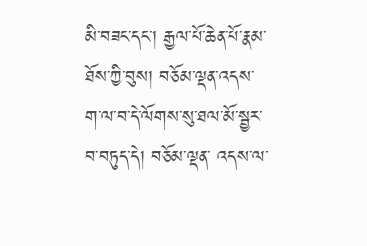མི་བཟང་དང་། རྒྱལ་པོ་ཆེན་པོ་རྣམ་ཐོས་ཀྱི་བུས། བཅོམ་ལྡན་འདས་ག་ལ་བ་དེ་ལོགས་སུ་ཐལ་མོ་སྦྱར་བ་བཏུད་དེ། བཅོམ་ལྡན་ འདས་ལ་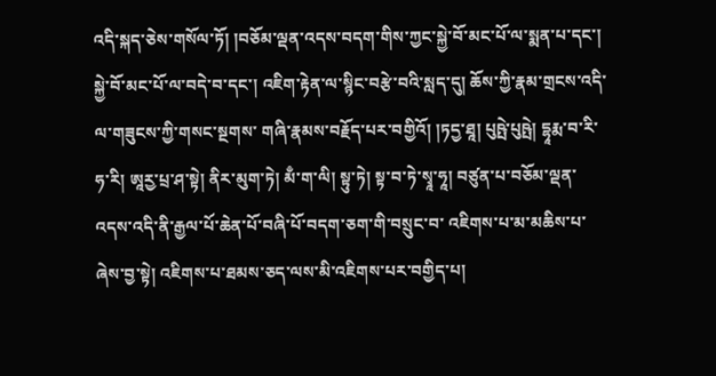འདི་སྐད་ཅེས་གསོལ་ཏོ། །བཅོམ་ལྡན་འདས་བདག་གིས་ཀྱང་སྐྱེ་བོ་མང་པོ་ལ་སྨན་པ་དང་། སྐྱེ་བོ་མང་པོ་ལ་བདེ་བ་དང་། འཇིག་རྟེན་ལ་སྙིང་བརྩེ་བའི་སླད་དུ། ཆོས་ཀྱི་རྣམ་གྲངས་འདི་ལ་གཟུངས་ཀྱི་གསང་སྔགས་ གཞི་རྣམས་བརྗོད་པར་བགྱིའོ། །ཏདྱ་ཐཱ། པུཥྤེ་པུཥྤེ། དྷཱརྨ་བ་རི་ཧ་རི། ཨཱརྱ་པྲ་ཤ་སྟེ། ནིར་མུག་ཏེ། མྃ་ག་ལི། སྟུ་ཏེ། སྟ་བ་ཏེ་སྭཱ་ཧཱ། བཙུན་པ་བཅོམ་ལྡན་འདས་འདི་ནི་རྒྱལ་པོ་ཆེན་པོ་བཞི་པོ་བདག་ཅག་གི་བསྲུང་བ་ འཇིགས་པ་མ་མཆིས་པ་ཞེས་བྱ་སྟེ། འཇིགས་པ་ཐམས་ཅད་ལས་མི་འཇིགས་པར་བགྱིད་པ།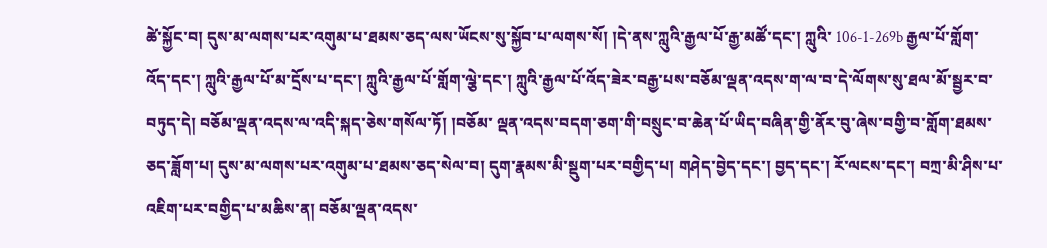ཚེ་སྐྱོང་བ། དུས་མ་ལགས་པར་འགུམ་པ་ཐམས་ཅད་ལས་ཡོངས་སུ་སྐྱོབ་པ་ལགས་སོ། །དེ་ནས་ཀླུའི་རྒྱལ་པོ་རྒྱ་མཚོ་དང་། ཀླུའི་ 106-1-269b རྒྱལ་པོ་གློག་འོད་དང་། ཀླུའི་རྒྱལ་པོ་མ་དྲོས་པ་དང་། ཀླུའི་རྒྱལ་པོ་གློག་ལྕེ་དང་། ཀླུའི་རྒྱལ་པོ་འོད་ཟེར་བརྒྱ་པས་བཅོམ་ལྡན་འདས་ག་ལ་བ་དེ་ལོགས་སུ་ཐལ་མོ་སྦྱར་བ་བཏུད་དེ། བཅོམ་ལྡན་འདས་ལ་འདི་སྐད་ཅེས་གསོལ་ཏོ། །བཅོམ་ ལྡན་འདས་བདག་ཅག་གི་བསྲུང་བ་ཆེན་པོ་ཡིད་བཞིན་གྱི་ནོར་བུ་ཞེས་བགྱི་བ་གློག་ཐམས་ཅད་ཟློག་པ། དུས་མ་ལགས་པར་འགུམ་པ་ཐམས་ཅད་སེལ་བ། དུག་རྣམས་མི་སྡུག་པར་བགྱིད་པ། གཤེད་བྱེད་དང་། བྱད་དང་། རོ་ལངས་དང་། བཀྲ་མི་ཤིས་པ་འཇིག་པར་བགྱིད་པ་མཆིས་ན། བཅོམ་ལྡན་འདས་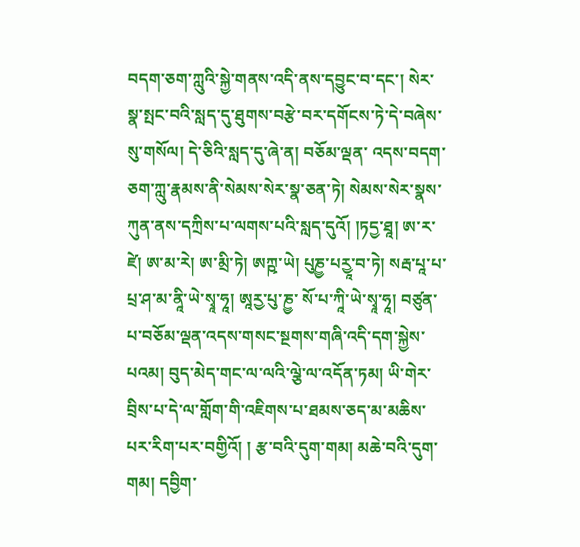བདག་ཅག་ཀླུའི་སྐྱེ་གནས་འདི་ནས་དབྱུང་བ་དང་། སེར་སྣ་སྤང་བའི་སླད་དུ་ཐུགས་བརྩེ་བར་དགོངས་ཏེ་དེ་བཞེས་སུ་གསོལ། དེ་ཅིའི་སླད་དུ་ཞེ་ན། བཅོམ་ལྡན་ འདས་བདག་ཅག་ཀླུ་རྣམས་ནི་སེམས་སེར་སྣ་ཅན་ཏེ། སེམས་སེར་སྣས་ཀུན་ནས་དཀྲིས་པ་ལགས་པའི་སླད་དུའོ། །ཏདྱ་ཐཱ། ཨ་ར་ཛེ། ཨ་མ་རེ། ཨ་མྲི་ཏེ། ཨཀྵ་ཡེ། པུཎྱ་པརྱཱ་བ་ཏེ། སརྦ་པཱ་པ་པྲ་ཤ་མ་ནཱི་ཡེ་སྭཱ་ཧཱ། ཨཱརྱ་པུ་ཎྱ་ སོ་པ་ཀཱི་ཡེ་སྭཱ་ཧཱ། བཙུན་པ་བཅོམ་ལྡན་འདས་གསང་སྔགས་གཞི་འདི་དག་སྐྱེས་པའམ། བུད་མེད་གང་ལ་ལའི་ལྕེ་ལ་འདོན་ཏམ། ཡི་གེར་བྲིས་པ་དེ་ལ་གློག་གི་འཇིགས་པ་ཐམས་ཅད་མ་མཆིས་པར་རིག་པར་བགྱིའོ། ། རྩ་བའི་དུག་གམ། མཆེ་བའི་དུག་གམ། དབྱིག་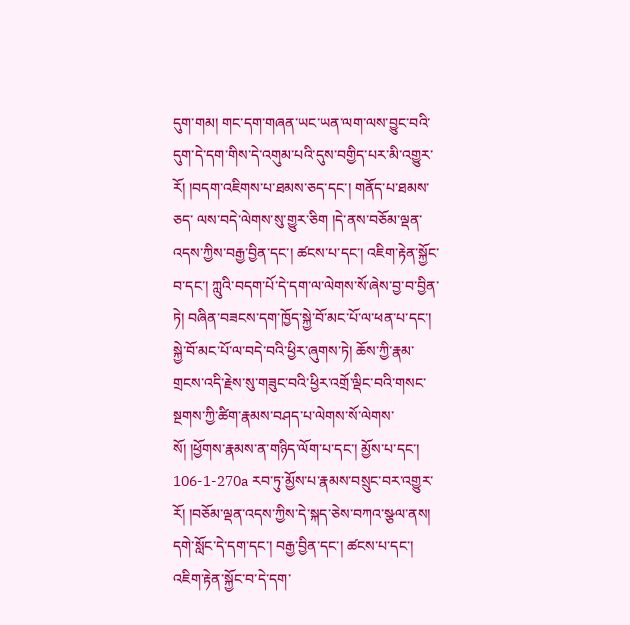དུག་གམ། གང་དག་གཞན་ཡང་ཡན་ལག་ལས་བྱུང་བའི་དུག་དེ་དག་གིས་དེ་འགུམ་པའི་དུས་བགྱིད་པར་མི་འགྱུར་རོ། །བདག་འཇིགས་པ་ཐམས་ཅད་དང་། གནོད་པ་ཐམས་ཅད་ ལས་བདེ་ལེགས་སུ་གྱུར་ཅིག །དེ་ནས་བཅོམ་ལྡན་འདས་ཀྱིས་བརྒྱ་བྱིན་དང་། ཚངས་པ་དང་། འཇིག་རྟེན་སྐྱོང་བ་དང་། ཀླུའི་བདག་པོ་དེ་དག་ལ་ལེགས་སོ་ཞེས་བྱ་བ་བྱིན་ཏེ། བཞིན་བཟངས་དག་ཁྱོད་སྐྱེ་བོ་མང་པོ་ལ་ཕན་པ་དང་། སྐྱེ་བོ་མང་པོ་ལ་བདེ་བའི་ཕྱིར་ཞུགས་ཏེ། ཆོས་ཀྱི་རྣམ་གྲངས་འདི་རྗེས་སུ་གཟུང་བའི་ཕྱིར་འགྲོ་ལྡིང་བའི་གསང་སྔགས་ཀྱི་ཚིག་རྣམས་བཤད་པ་ལེགས་སོ་ལེགས་སོ། །ཕྱོགས་རྣམས་ན་གཉིད་ལོག་པ་དང་། མྱོས་པ་དང་། 106-1-270a རབ་ཏུ་མྱོས་པ་རྣམས་བསྲུང་བར་འགྱུར་རོ། །བཅོམ་ལྡན་འདས་ཀྱིས་དེ་སྐད་ཅེས་བཀའ་སྩལ་ནས། དགེ་སློང་དེ་དག་དང་། བརྒྱ་བྱིན་དང་། ཚངས་པ་དང་། འཇིག་རྟེན་སྐྱོང་བ་དེ་དག་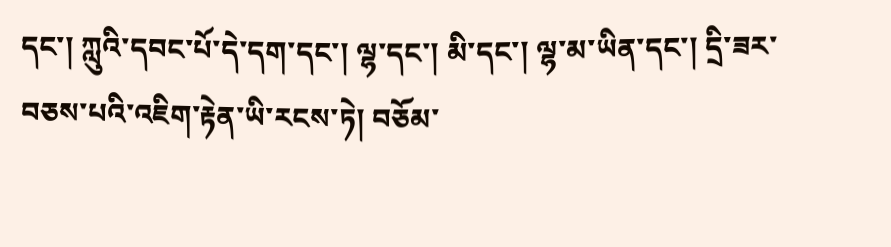དང་། ཀླུའི་དབང་པོ་དེ་དག་དང་། ལྷ་དང་། མི་དང་། ལྷ་མ་ཡིན་དང་། དྲི་ཟར་བཅས་པའི་འཇིག་རྟེན་ཡི་རངས་ཏེ། བཅོམ་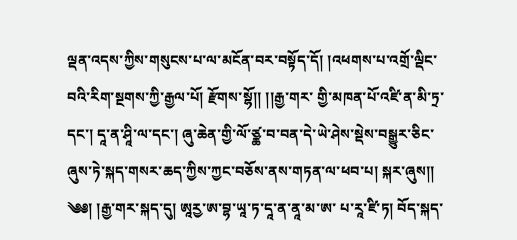ལྡན་འདས་ཀྱིས་གསུངས་པ་ལ་མངོན་བར་བསྟོད་དོ། །འཕགས་པ་འགྲོ་ལྡིང་བའི་རིག་སྔགས་ཀྱི་རྒྱལ་པོ། རྫོགས་སྷོ།། །།རྒྱ་གར་ གྱི་མཁན་པོ་འཛི་ན་མི་ཏྲ་དང་། དཱ་ན་ཤཱི་ལ་དང་། ཞུ་ཆེན་གྱི་ལོ་ཙྪ་བ་བན་དེ་ཡེ་ཤེས་སྡེས་བསྒྱུར་ཅིང་ཞུས་ཏེ་སྐད་གསར་ཆད་ཀྱིས་ཀྱང་བཅོས་ནས་གཏན་ལ་ཕབ་པ། སྐར་ཞུས།། ༄༅། །རྒྱ་གར་སྐད་དུ། ཨཱརྱ་ཨ་བྷ་ཡཱ་ཏ་དཱ་ན་ནཱ་མ་ཨ་ པ་རཱ་ཛི་ཏ། བོད་སྐད་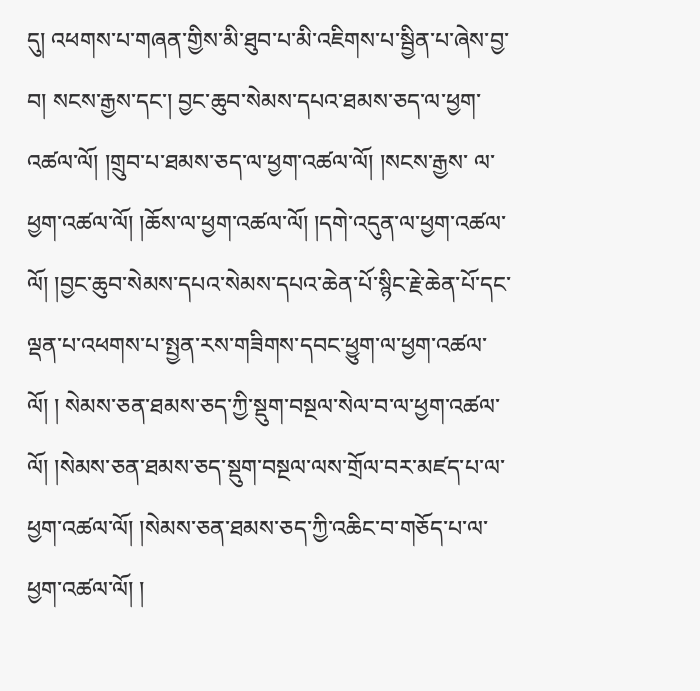དུ། འཕགས་པ་གཞན་གྱིས་མི་ཐུབ་པ་མི་འཇིགས་པ་སྦྱིན་པ་ཞེས་བྱ་བ། སངས་རྒྱས་དང་། བྱང་ཆུབ་སེམས་དཔའ་ཐམས་ཅད་ལ་ཕྱག་འཚལ་ལོ། །གྲུབ་པ་ཐམས་ཅད་ལ་ཕྱག་འཚལ་ལོ། །སངས་རྒྱས་ ལ་ཕྱག་འཚལ་ལོ། །ཆོས་ལ་ཕྱག་འཚལ་ལོ། །དགེ་འདུན་ལ་ཕྱག་འཚལ་ལོ། །བྱང་ཆུབ་སེམས་དཔའ་སེམས་དཔའ་ཆེན་པོ་སྙིང་རྗེ་ཆེན་པོ་དང་ལྡན་པ་འཕགས་པ་སྤྱན་རས་གཟིགས་དབང་ཕྱུག་ལ་ཕྱག་འཚལ་ལོ། ། སེམས་ཅན་ཐམས་ཅད་ཀྱི་སྡུག་བསྔལ་སེལ་བ་ལ་ཕྱག་འཚལ་ལོ། །སེམས་ཅན་ཐམས་ཅད་སྡུག་བསྔལ་ལས་གྲོལ་བར་མཛད་པ་ལ་ཕྱག་འཚལ་ལོ། །སེམས་ཅན་ཐམས་ཅད་ཀྱི་འཆིང་བ་གཅོད་པ་ལ་ཕྱག་འཚལ་ལོ། །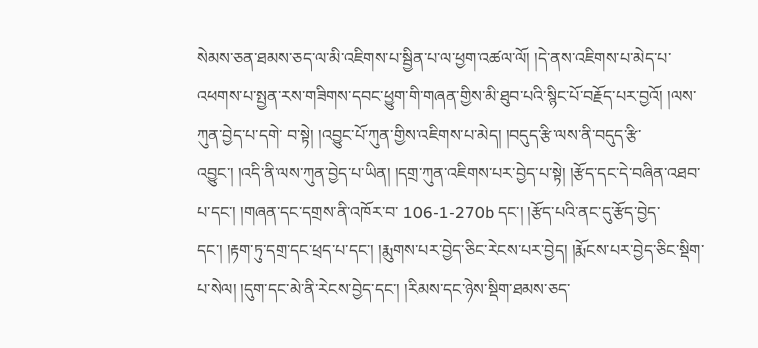སེམས་ཅན་ཐམས་ཅད་ལ་མི་འཇིགས་པ་སྦྱིན་པ་ལ་ཕྱག་འཚལ་ལོ། །དེ་ནས་འཇིགས་པ་མེད་པ་འཕགས་པ་སྤྱན་རས་གཟིགས་དབང་ཕྱུག་གི་གཞན་གྱིས་མི་ཐུབ་པའི་སྙིང་པོ་བརྗོད་པར་བྱའོ། །ལས་ཀུན་བྱེད་པ་དགེ་ བ་སྟེ། །འབྱུང་པོ་ཀུན་གྱིས་འཇིགས་པ་མེད། །བདུད་རྩི་ལས་ནི་བདུད་རྩི་འབྱུང་། །འདི་ནི་ལས་ཀུན་བྱེད་པ་ཡིན། །དགྲ་ཀུན་འཇིགས་པར་བྱེད་པ་སྟེ། །རྩོད་དང་དེ་བཞིན་འཐབ་པ་དང་། །གཞན་དང་དགྲས་ནི་འཁོར་བ་ 106-1-270b དང་། །རྩོད་པའི་ནང་དུ་རྩོད་བྱེད་དང་། །རྟག་ཏུ་དགྲ་དང་ཕྲད་པ་དང་། །རྨུགས་པར་བྱེད་ཅིང་རེངས་པར་བྱེད། །རྨོངས་པར་བྱེད་ཅིང་སྡིག་པ་སེལ། །དུག་དང་མེ་ནི་རེངས་བྱེད་དང་། །རིམས་དང་ཉེས་སྡིག་ཐམས་ཅད་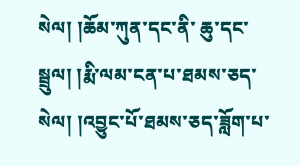སེལ། །ཆོམ་ཀུན་དང་ནི་ ཆུ་དང་སྦྲུལ། །རྨི་ལམ་ངན་པ་ཐམས་ཅད་སེལ། །འབྱུང་པོ་ཐམས་ཅད་ཟློག་པ་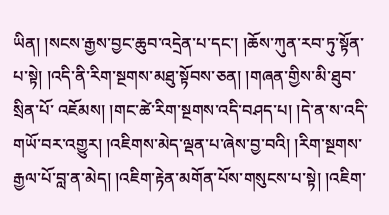ཡིན། །སངས་རྒྱས་བྱང་ཆུབ་འདྲེན་པ་དང་། །ཆོས་ཀུན་རབ་ཏུ་སྟོན་པ་སྟེ། །འདི་ནི་རིག་སྔགས་མཐུ་སྟོབས་ཅན། །གཞན་གྱིས་མི་ཐུབ་སྲིན་པོ་ འཇོམས། །གང་ཚེ་རིག་སྔགས་འདི་བཤད་པ། །དེ་ན་ས་འདི་གཡོ་བར་འགྱུར། །འཇིགས་མེད་ལྡན་པ་ཞེས་བྱ་བའི། །རིག་སྔགས་རྒྱལ་པོ་བླ་ན་མེད། །འཇིག་རྟེན་མགོན་པོས་གསུངས་པ་སྟེ། །འཇིག་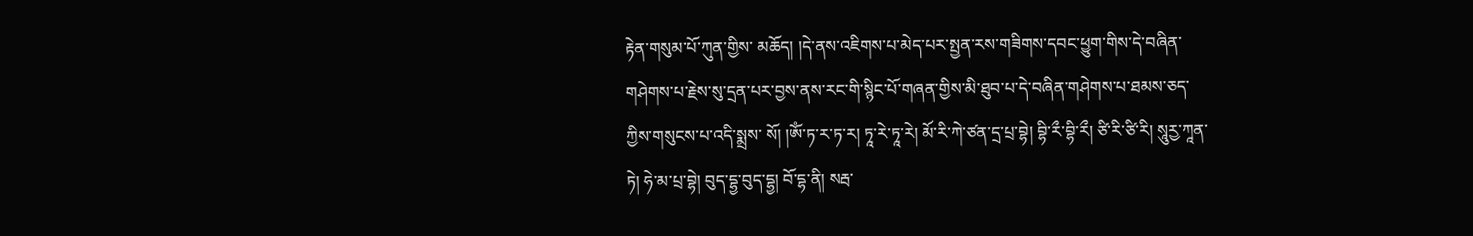རྟེན་གསུམ་པོ་ཀུན་གྱིས་ མཆོད། །དེ་ནས་འཇིགས་པ་མེད་པར་སྤྱན་རས་གཟིགས་དབང་ཕྱུག་གིས་དེ་བཞིན་གཤེགས་པ་རྗེས་སུ་དྲན་པར་བྱས་ནས་རང་གི་སྙིང་པོ་གཞན་གྱིས་མི་ཐུབ་པ་དེ་བཞིན་གཤེགས་པ་ཐམས་ཅད་ཀྱིས་གསུངས་པ་འདི་སྨྲས་ སོ། །ཨོཾ་ཏ་ར་ཏ་ར། ཏཱ་རེ་ཏཱ་རེ། མོ་རི་ཀེ་ཙན་དྲ་པྲ་བྷེ། བྷི་རྀ་བྷི་རྀ། ཙི་རི་ཙི་རི། སཱུརྱ་ཀཱན་ཏེ། ཧེ་མ་པྲ་བྷེ། བུད་དྷྱ་བུད་དྷྱ། བོ་དྷ་ནི། སརྦ་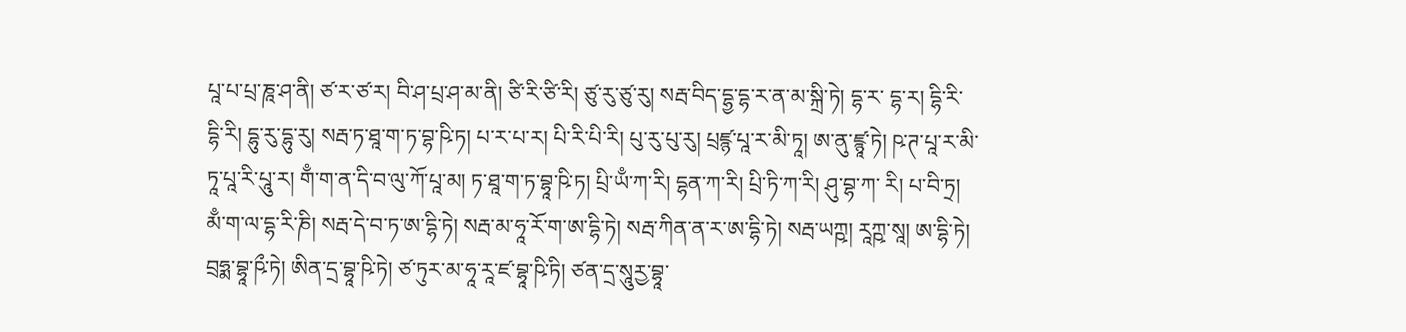པཱ་པ་པྲ་ཎཱ་ཤ་ནི། ཙ་ར་ཙ་ར། བི་ཤ་པྲ་ཤ་མ་ནི། ཙི་རི་ཙི་རི། ཙུ་རུ་ཙུ་རུ། སརྦ་བིད་དྷྱ་དྷ་ར་ན་མ་སྐྲི་ཏེ། དྷ་ར་ དྷ་ར། དྷི་རི་དྷི་རི། དྷུ་རུ་དྷུ་རུ། སརྦ་ཏ་ཐཱ་ག་ཏ་བྷ་ཥི་ཏ། པ་ར་པ་ར། པི་རི་པི་རི། པུ་རུ་པུ་རུ། པྲཛྙ་པཱ་ར་མི་ཏཱ། ཨ་ནུ་ཛྙཱ་ཏེ། ཥ་ཊ་པཱ་ར་མི་ཏཱ་པཱ་རི་པཱུ་ར། གྃ་ག་ན་དི་བ་ལུ་ཀོ་པཱ་མ། ཏ་ཐཱ་ག་ཏ་བྷཱ་ཥི་ཏ། པྲི་ཡྃ་ཀ་རི། དྷན་ཀ་རི། པྲི་ཏི་ཀ་རི། ཤུ་བྷ་ཀ་ རི། པ་བི་ཏྲ། མྃ་ག་ལ་དྷ་རི་ཎི། སརྦ་དེ་བ་ཏ་ཨ་དྷི་ཏེ། སརྦ་མ་ཧཱ་རོ་ག་ཨ་དྷི་ཏེ། སརྦ་ཀིན་ན་ར་ཨ་དྷི་ཏེ། སརྦ་ཡཀྵ། རཱཀྵ་སཱ། ཨ་དྷི་ཏེ། བྲཧྨ་བྷཱ་ཥྀ་ཏེ། ཨིན་དྲ་བྷཱ་ཥི་ཏེ། ཙ་ཏུར་མ་ཧཱ་རཱ་ཛ་བྷཱ་ཥི་ཏི། ཙན་དྲ་སཱུརྱ་བྷཱ་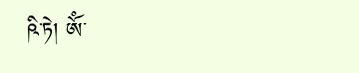ཥི་ཏེ། ཨོཾ་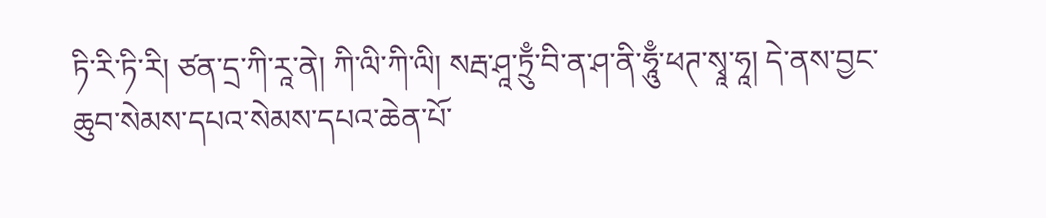ཏི་རི་ཏི་རི། ཙན་དྲ་ཀི་རཱ་ནེ། ཀི་ལི་ཀི་ལི། སརྦ་ཤཱ་ཏྲུྃ་བི་ན་ཤ་ནི་ཧཱུྃ་ཕཊ་སྭཱ་ཧཱ། དེ་ནས་བྱང་ཆུབ་སེམས་དཔའ་སེམས་དཔའ་ཆེན་པོ་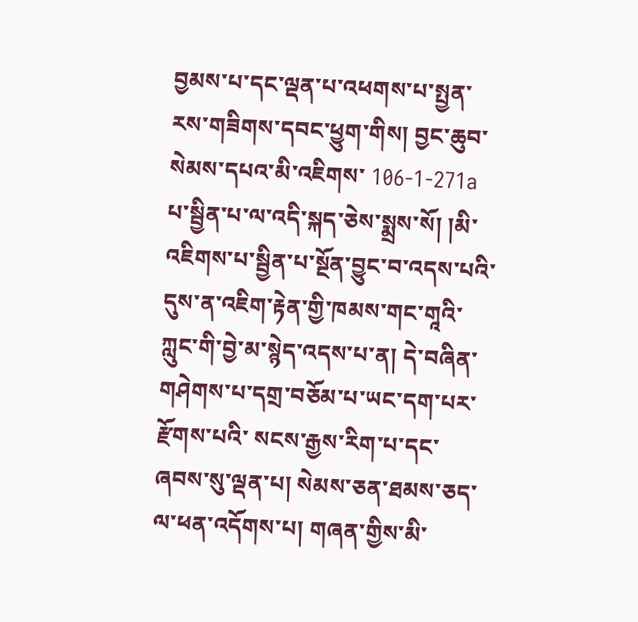བྱམས་པ་དང་ལྡན་པ་འཕགས་པ་སྤྱན་རས་གཟིགས་དབང་ཕྱུག་གིས། བྱང་ཆུབ་སེམས་དཔའ་མི་འཇིགས་ 106-1-271a པ་སྦྱིན་པ་ལ་འདི་སྐད་ཅེས་སྨྲས་སོ། །མི་འཇིགས་པ་སྦྱིན་པ་སྔོན་བྱུང་བ་འདས་པའི་དུས་ན་འཇིག་རྟེན་གྱི་ཁམས་གང་གཱའི་ཀླུང་གི་བྱེ་མ་སྙེད་འདས་པ་ན། དེ་བཞིན་གཤེགས་པ་དགྲ་བཅོམ་པ་ཡང་དག་པར་རྫོགས་པའི་ སངས་རྒྱས་རིག་པ་དང་ཞབས་སུ་ལྡན་པ། སེམས་ཅན་ཐམས་ཅད་ལ་ཕན་འདོགས་པ། གཞན་གྱིས་མི་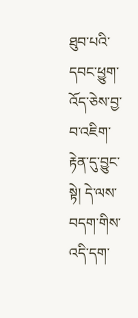ཐུབ་པའི་དབང་ཕྱུག་འོད་ཅེས་བྱ་བ་འཇིག་རྟེན་དུ་བྱུང་སྟེ། དེ་ལས་བདག་གིས་འདི་དག་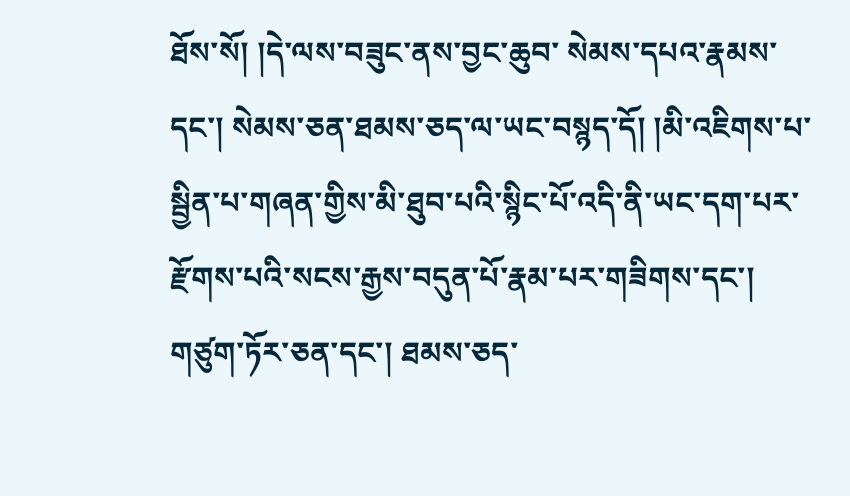ཐོས་སོ། །དེ་ལས་བཟུང་ནས་བྱང་ཆུབ་ སེམས་དཔའ་རྣམས་དང་། སེམས་ཅན་ཐམས་ཅད་ལ་ཡང་བསྙད་དོ། །མི་འཇིགས་པ་སྦྱིན་པ་གཞན་གྱིས་མི་ཐུབ་པའི་སྙིང་པོ་འདི་ནི་ཡང་དག་པར་རྫོགས་པའི་སངས་རྒྱས་བདུན་པོ་རྣམ་པར་གཟིགས་དང་། གཙུག་ཏོར་ཅན་དང་། ཐམས་ཅད་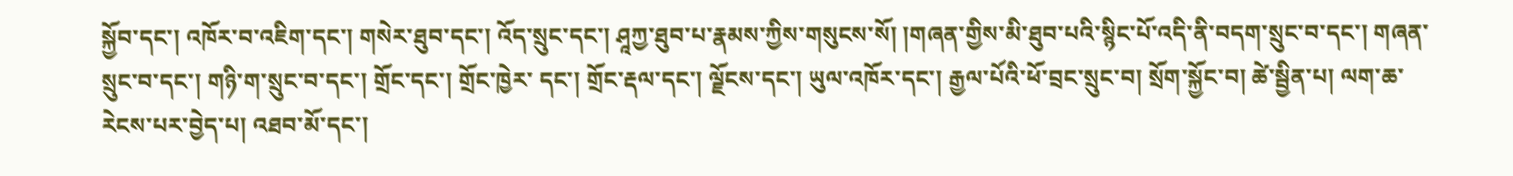སྐྱོབ་དང་། འཁོར་བ་འཇིག་དང་། གསེར་ཐུབ་དང་། འོད་སྲུང་དང་། ཤཱཀྱ་ཐུབ་པ་རྣམས་ཀྱིས་གསུངས་སོ། །གཞན་གྱིས་མི་ཐུབ་པའི་སྙིང་པོ་འདི་ནི་བདག་སྲུང་བ་དང་། གཞན་སྲུང་བ་དང་། གཉི་ག་སྲུང་བ་དང་། གྲོང་དང་། གྲོང་ཁྱེར་ དང་། གྲོང་རྡལ་དང་། ལྗོངས་དང་། ཡུལ་འཁོར་དང་། རྒྱལ་པོའི་ཕོ་བྲང་སྲུང་བ། སྲོག་སྐྱོང་བ། ཚེ་སྦྱིན་པ། ལག་ཆ་རེངས་པར་བྱེད་པ། འཐབ་མོ་དང་།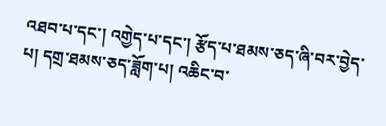འཐབ་པ་དང་། འགྱེད་པ་དང་། རྩོད་པ་ཐམས་ཅད་ཞི་བར་བྱེད་པ། དགྲ་ཐམས་ཅད་ཟློག་པ། འཆིང་བ་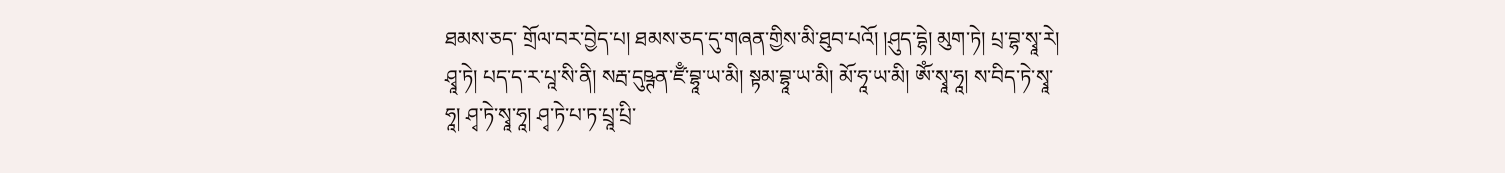ཐམས་ཅད་ གྲོལ་བར་བྱེད་པ། ཐམས་ཅད་དུ་གཞན་གྱིས་མི་ཐུབ་པའོ། །ཤུད་དྷེ། མུག་ཏེ། པྲ་བྷ་སྭཱ་རེ། ཤྭཱ་ཏེ། པད་ད་ར་པཱ་སི་ནི། སརྦ་དུཥྚན་ཛྃ་བྷཱ་ཡ་མི། སྟམ་བྷཱ་ཡ་མི། མོ་ཧཱ་ཡ་མི། ཨོཾ་སྭཱ་ཧཱ། ས་བིད་ཏེ་སྭཱ་ཧཱ། ཤྭ་ཏེ་སྭཱ་ཧཱ། ཤྭ་ཏེ་པ་ཏ་པྲཱ་པྲི་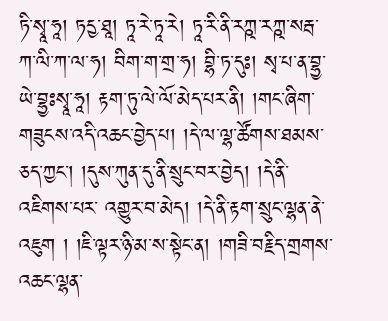ཏི་སྭཱ་ཧཱ། ཏདྱ་ཐཱ། ཏཱ་རེ་ཏཱ་རེ། ཏཱ་རི་ནི་རཀྵ་རཀྵ་སརྦ་ཀ་ལི་ཀ་ལ་ཧ། བིག་ག་གྲ་ཧ། བྷི་ཏ་དུཿ། སྭ་པ་ན་བྷྱ་ཡེ་བྷྱཿསྭཱ་ཧཱ། རྟག་ཏུ་ལེ་ལོ་མེད་པར་ནི། །གང་ཞིག་གཟུངས་འདི་འཆང་བྱེད་པ། །དེ་ལ་ལྷ་ཚོགས་ཐམས་ཅད་ཀྱང་། །དུས་ཀུན་དུ་ནི་སྲུང་བར་བྱེད། །དེ་ནི་འཇིགས་པར་ འགྱུར་བ་མེད། །དེ་ནི་རྟག་སྲུང་ལྷན་ནེ་འཇུག ། །ཇི་ལྟར་ཉི་མ་ས་སྟེང་ན། །གཟི་བརྗིད་གྲགས་འཆང་ལྷན་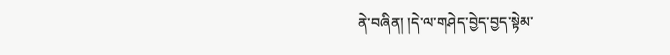ནེ་བཞིན། །དེ་ལ་གཤེད་བྱེད་བྱད་སྟེམ་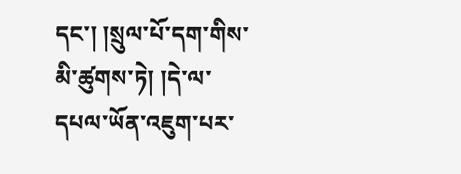དང་། །སྲུལ་པོ་དག་གིས་མི་ཚུགས་ཏེ། །དེ་ལ་དཔལ་ཡོན་འཇུག་པར་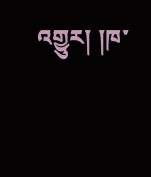འགྱུར། །ཁ་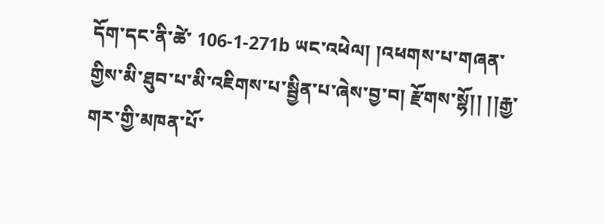དོག་དང་ནི་ཚེ་ 106-1-271b ཡང་འཕེལ། །འཕགས་པ་གཞན་གྱིས་མི་ཐུབ་པ་མི་འཇིགས་པ་སྦྱིན་པ་ཞེས་བྱ་བ། རྫོགས་སྷོ།། །།རྒྱ་གར་གྱི་མཁན་པོ་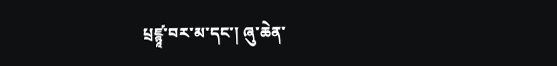པྲཛྙཱ་བར་མ་དང་། ཞུ་ཆེན་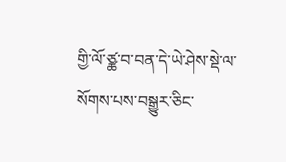གྱི་ལོ་ཙྪ་བ་བན་དེ་ཡེ་ཤེས་སྡེ་ལ་སོགས་པས་བསྒྱུར་ཅིང་